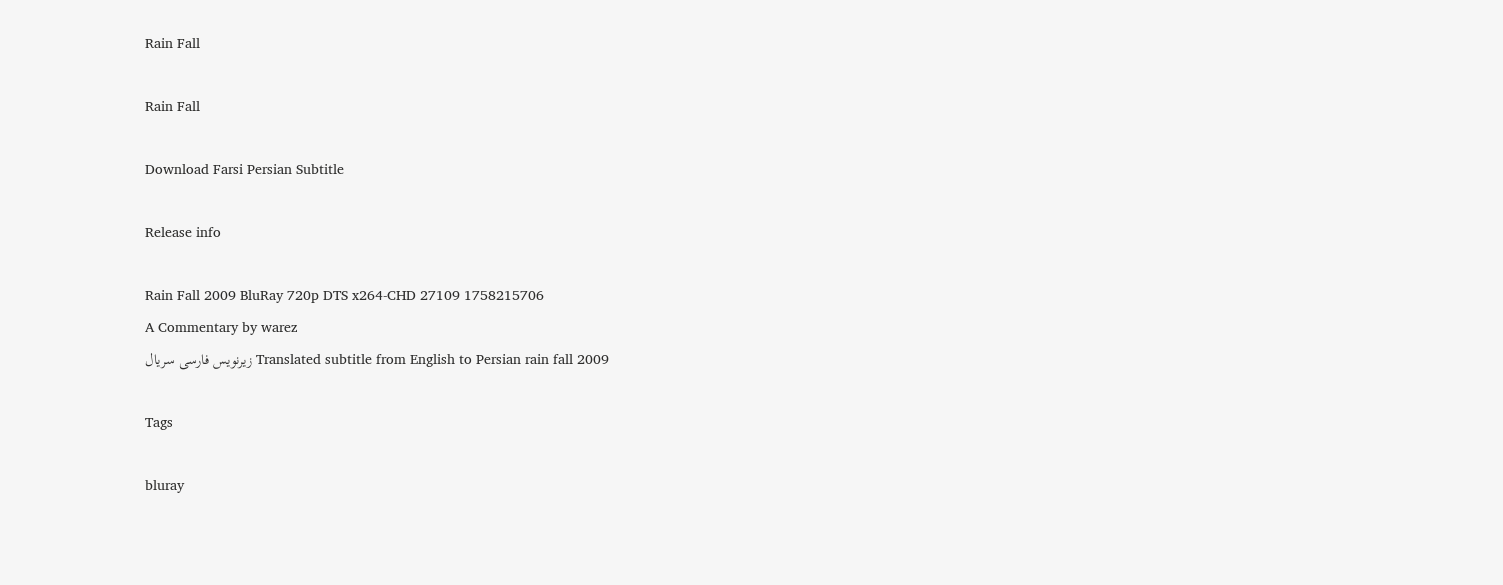Rain Fall

Rain Fall

Download Farsi Persian Subtitle

Release info

Rain Fall 2009 BluRay 720p DTS x264-CHD 27109 1758215706
A Commentary by warez
Translated subtitle from English to Persian rain fall 2009 زیرنویس فارسی سریال

Tags

bluray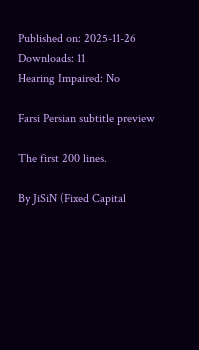Published on: 2025-11-26
Downloads: 11
Hearing Impaired: No

Farsi Persian subtitle preview

The first 200 lines.

By JiSiN (Fixed Capital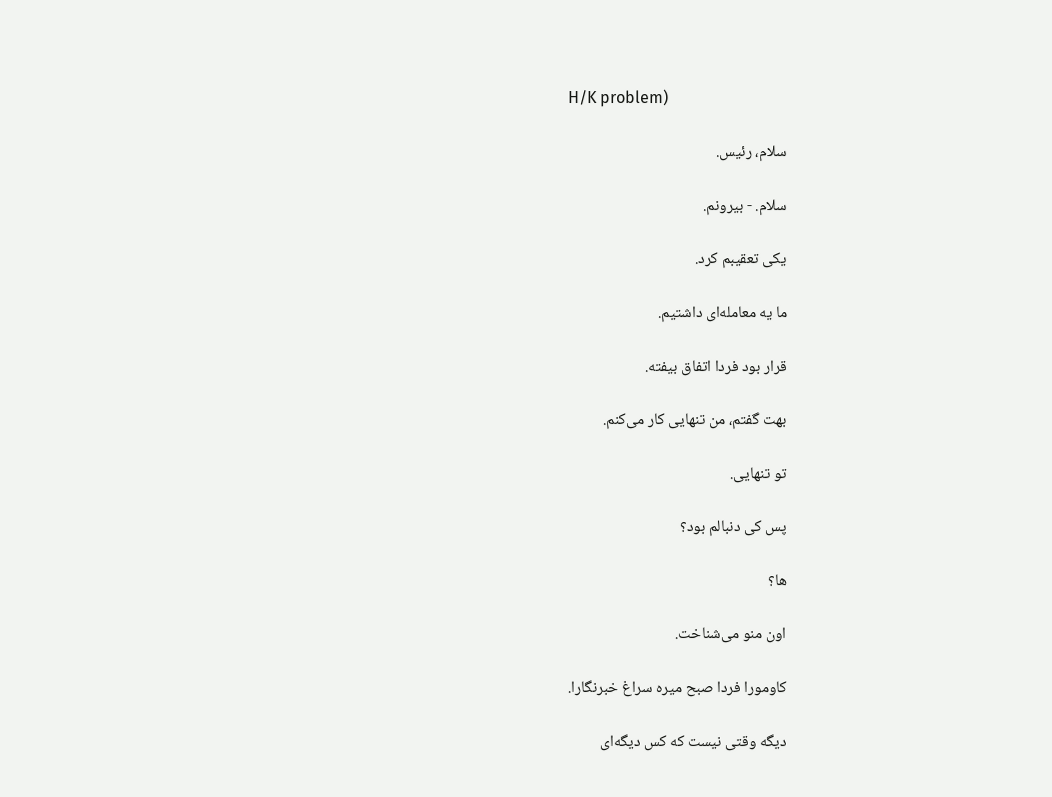H/K problem)

سلام، رئیس.

سلام. - بیرونم.

یکی تعقیبم کرد.

ما یه معامله‌ای داشتیم.

قرار بود فردا اتفاق بیفته.

بهت گفتم، من تنهایی کار می‌کنم.

تو تنهایی.

پس کی دنبالم بود؟

ها؟

اون منو می‌شناخت.

کاومورا فردا صبح میره سراغ خبرنگارا.

دیگه وقتی نیست که کس دیگه‌ای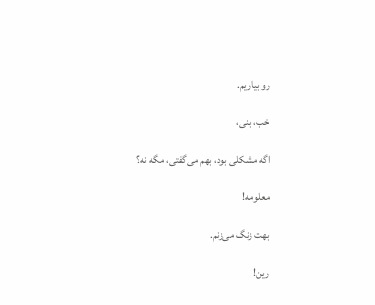رو بیاریم.

خب، بنی،

اگه مشکلی بود، بهم می‌گفتی، مگه نه؟

معلومه!

بهت زنگ می‌زنم.

رین!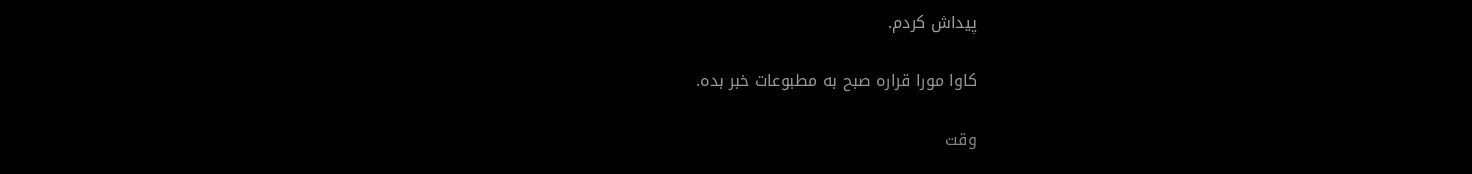پیداش کردم.

کاوا مورا قراره صبح به مطبوعات خبر بده.

وقت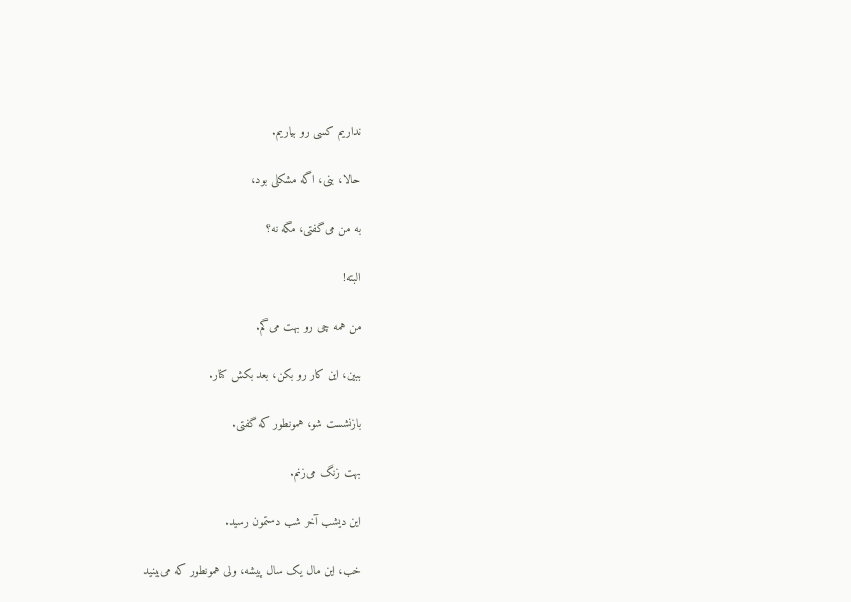نداریم کسی رو بیاریم.

حالا، بنی، اگه مشکلی بود،

به من می‌گفتی، مگه نه؟

البته!

من همه چی رو بهت می‌گم.

ببین، این کار رو بکن، بعد بکش کنار.

بازنشست شو، همونطور که گفتی.

بهت زنگ می‌زنم.

این دیشب آخر شب دستمون رسید.

خب، این مال یک سال پیشه، ولی همونطور که می‌بینید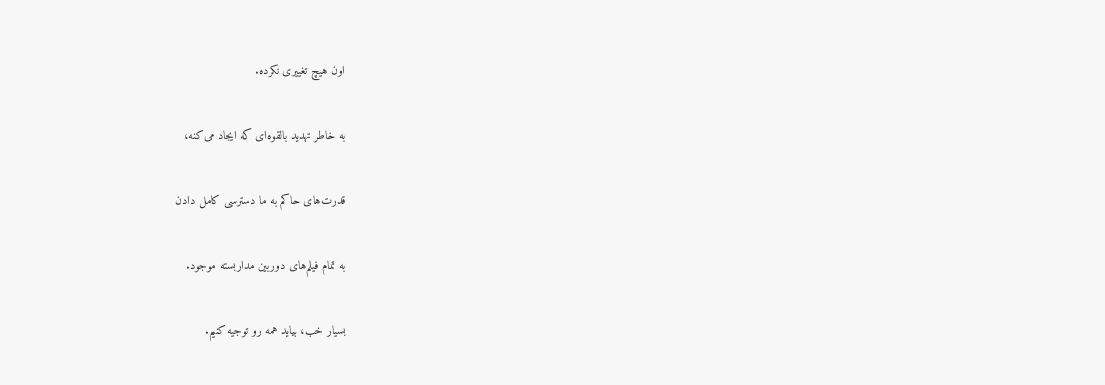اون هیچ تغییری نکرده.

به خاطر تهدید بالقوه‌ای که ایجاد می‌کنه،

قدرت‌های حاکم به ما دسترسی کامل دادن

به تمام فیلم‌های دوربین مداربسته موجود.

بسیار خب، بیاید همه رو توجیه کنیم.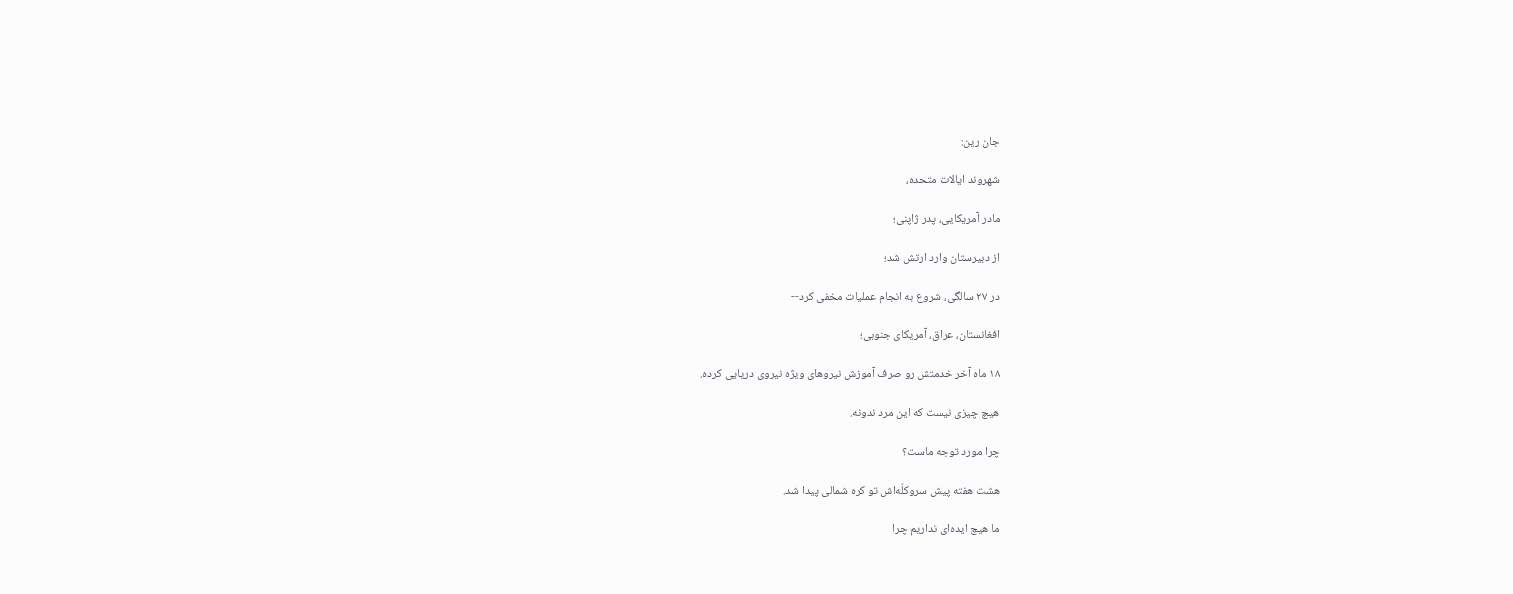جان رین:

شهروند ایالات متحده،

مادر آمریکایی، پدر ژاپنی؛

از دبیرستان وارد ارتش شد؛

در ۲۷ سالگی، شروع به انجام عملیات مخفی کرد--

افغانستان، عراق، آمریکای جنوبی؛

۱۸ ماه آخر خدمتش رو صرف آموزش نیروهای ویژه نیروی دریایی کرده.

هیچ چیزی نیست که این مرد ندونه.

چرا مورد توجه ماست؟

هشت هفته پیش سروکلّه‌اش تو کره شمالی پیدا شد.

ما هیچ ایده‌ای نداریم چرا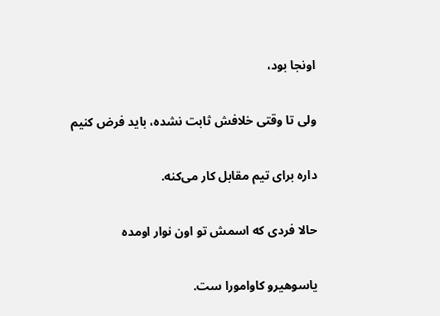اونجا بود،

ولی تا وقتی خلافش ثابت نشده، باید فرض کنیم

داره برای تیم مقابل کار می‌کنه.

حالا فردی که اسمش تو اون نوار اومده

یاسوهیرو کاوامورا ست.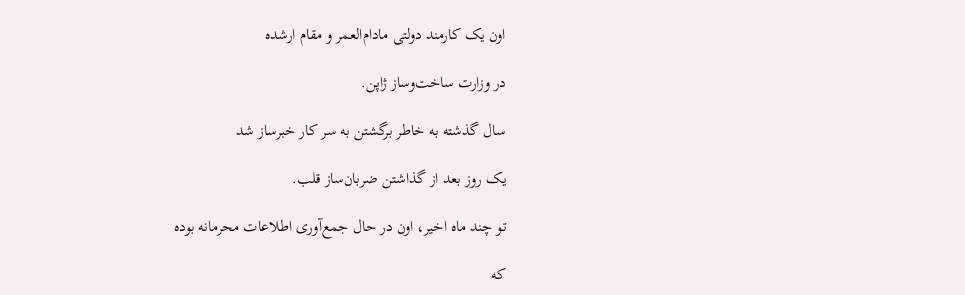اون یک کارمند دولتی مادام‌العمر و مقام ارشده

در وزارت ساخت‌وساز ژاپن.

سال گذشته به خاطر برگشتن به سر کار خبرساز شد

یک روز بعد از گذاشتن ضربان‌ساز قلب.

تو چند ماه اخیر، اون در حال جمع‌آوری اطلاعات محرمانه بوده

که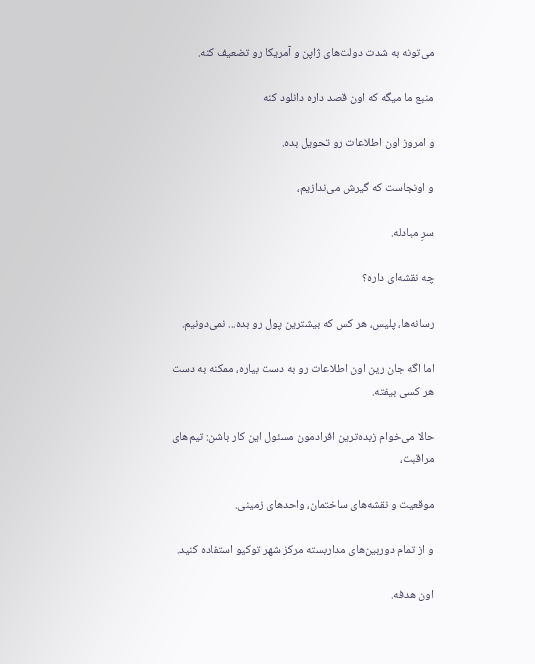می‌تونه به شدت دولت‌های ژاپن و آمریکا رو تضعیف کنه.

منبع ما میگه که اون قصد داره دانلود کنه

و امروز اون اطلاعات رو تحویل بده.

و اونجاست که گیرش می‌ندازیم،

سرِ مبادله.

چه نقشه‌ای داره؟

رسانه‌ها، پلیس، هر کس که بیشترین پول رو بده... نمی‌دونیم.

اما اگه جان رین اون اطلاعات رو به دست بیاره، ممکنه به دست هر کسی بیفته.

حالا می‌خوام زبده‌ترین افرادمون مسئول این کار باشن: تیم‌های مراقبت،

موقعیت و نقشه‌های ساختمان، واحدهای زمینی.

و از تمام دوربین‌های مداربسته مرکز شهر توکیو استفاده کنید.

اون هدفه.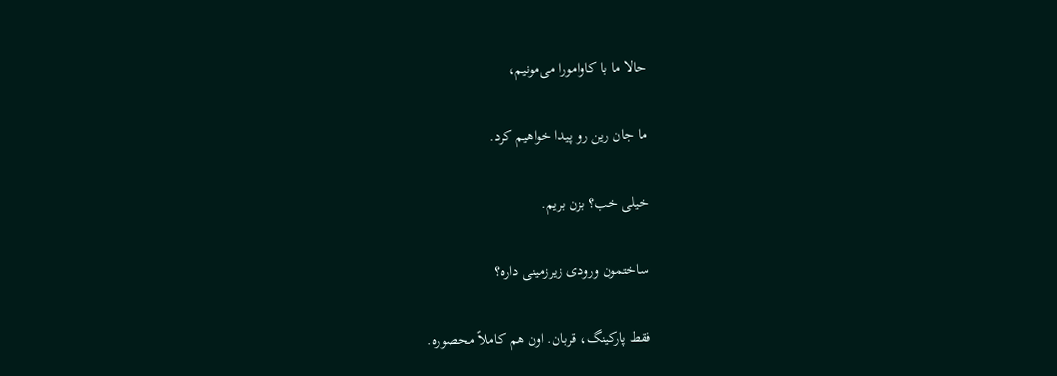حالا ما با کاوامورا می‌مونیم،

ما جان رین رو پیدا خواهیم کرد.

خیلی خب؟ بزن بریم.

ساختمون ورودی زیرزمینی داره؟

فقط پارکینگ، قربان. اون هم کاملاً محصوره.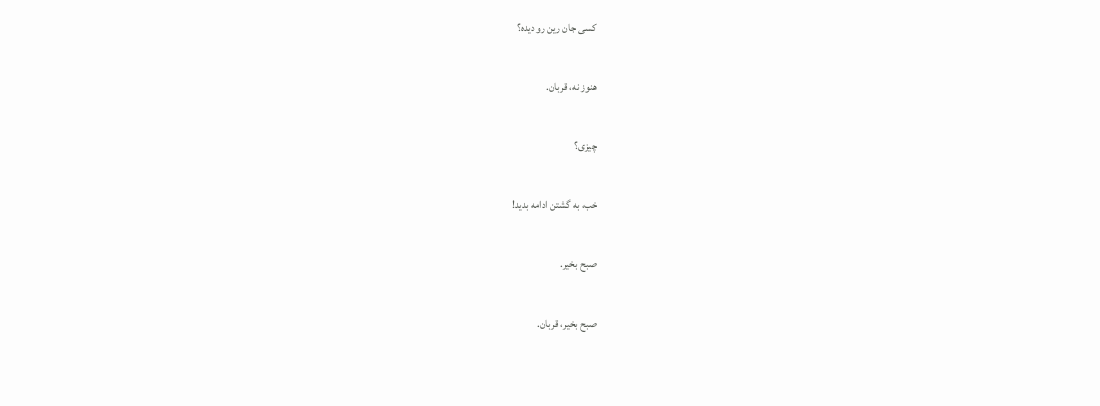کسی جان رین رو دیده؟

هنوز نه، قربان.

چیزی؟

خب، به گشتن ادامه بدید!

صبح بخیر.

صبح بخیر، قربان.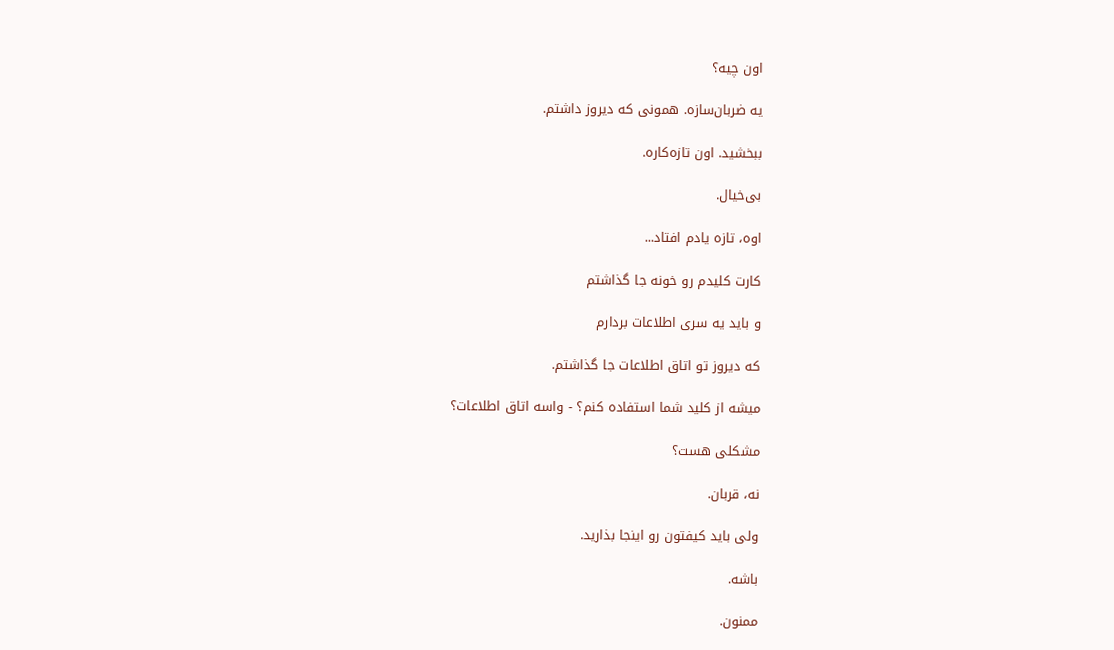اون چیه؟

یه ضربان‌سازه. همونی که دیروز داشتم.

ببخشید. اون تازه‌کاره.

بی‌خیال.

اوه، تازه یادم افتاد...

کارت کلیدم رو خونه جا گذاشتم

و باید یه سری اطلاعات بردارم

که دیروز تو اتاق اطلاعات جا گذاشتم.

میشه از کلید شما استفاده کنم؟ - واسه اتاق اطلاعات؟

مشکلی هست؟

نه، قربان.

ولی باید کیفتون رو اینجا بذارید.

باشه.

ممنون.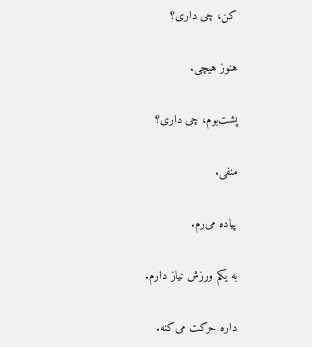کن، چی داری؟

هنوز هیچی.

پشت‌بوم، چی داری؟

منفی.

پیاده می‌رم.

به یکم ورزش نیاز دارم.

داره حرکت می‌کنه.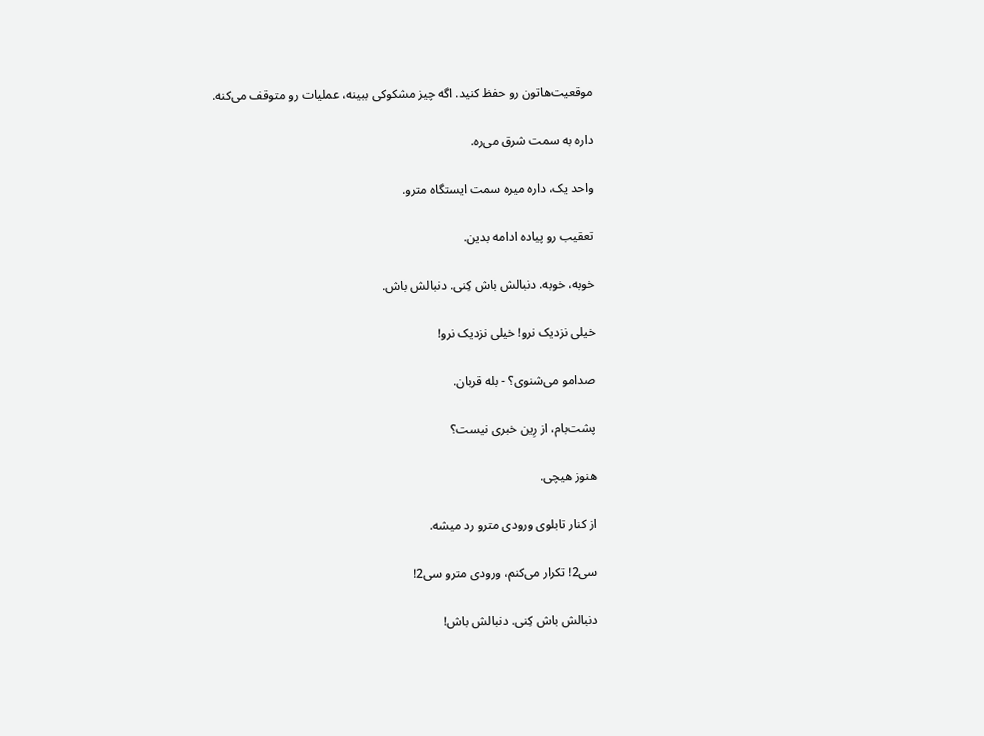موقعیت‌هاتون رو حفظ کنید. اگه چیز مشکوکی ببینه، عملیات رو متوقف می‌کنه.

داره به سمت شرق می‌ره.

واحد یک، داره میره سمت ایستگاه مترو.

تعقیب رو پیاده ادامه بدین.

خوبه، خوبه. دنبالش باش کِنی. دنبالش باش.

خیلی نزدیک نرو! خیلی نزدیک نرو!

صدامو می‌شنوی؟ - بله قربان.

پشت‌بام، از رِین خبری نیست؟

هنوز هیچی.

از کنار تابلوی ورودی مترو رد میشه.

سی2! تکرار می‌کنم، ورودی مترو سی2!

دنبالش باش کِنی. دنبالش باش!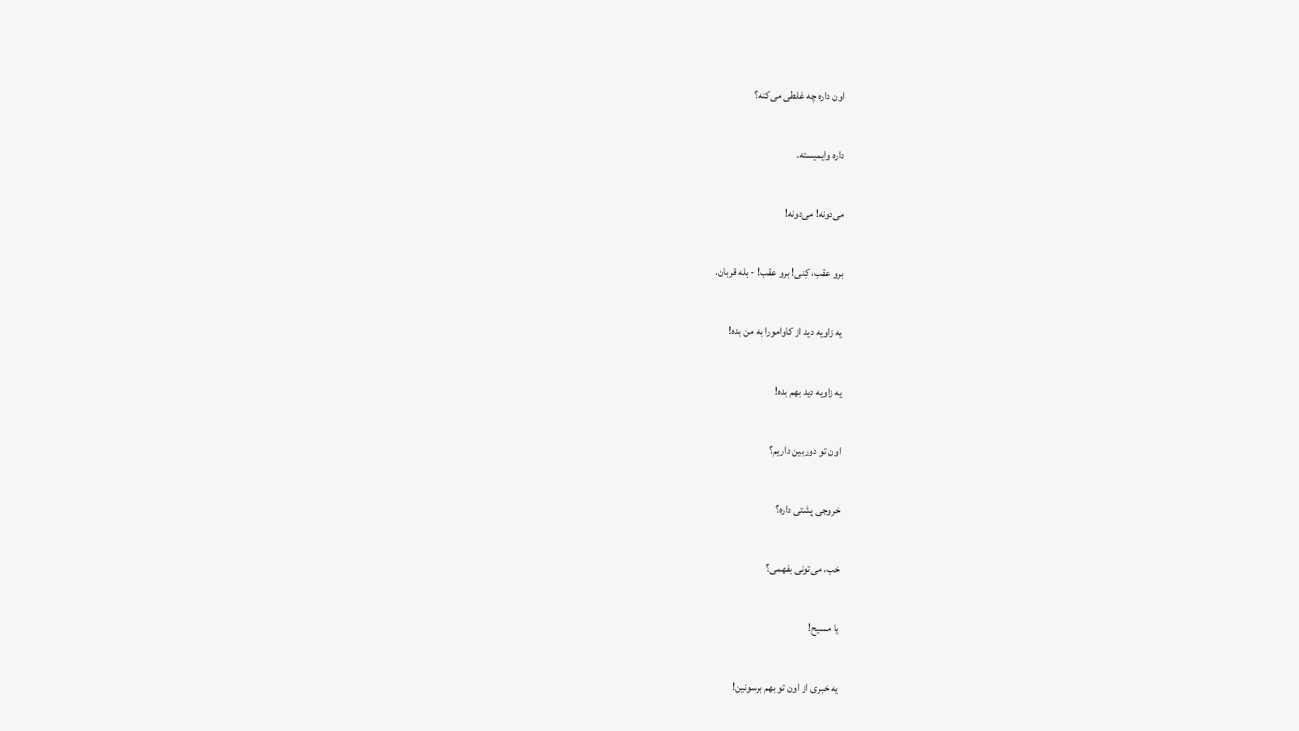اون داره چه غلطی می‌کنه؟

داره وایمیسته.

می‌دونه! می‌دونه!

برو عقب، کِنی! برو عقب! - بله قربان.

یه زاویه دید از کاوامورا به من بده!

یه زاویه دید بهم بده!

اون تو دوربین داریم؟

خروجی پشتی داره؟

خب، می‌تونی بفهمی؟

یا مسیح!

یه خبری از اون تو بهم برسونین!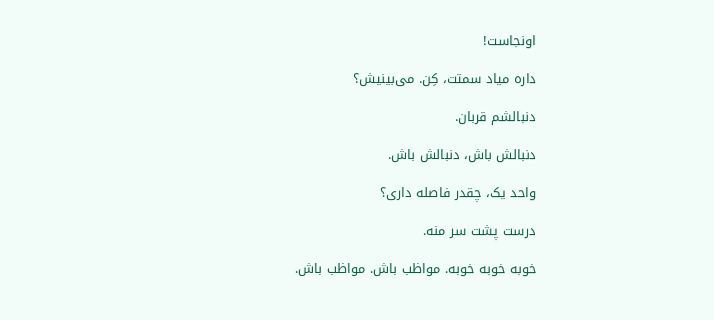اونجاست!

داره میاد سمتت، کِن. می‌بینیش؟

دنبالشم قربان.

دنبالش باش، دنبالش باش.

واحد یک، چقدر فاصله داری؟

درست پشت سر منه.

خوبه خوبه خوبه. مواظب باش. مواظب باش.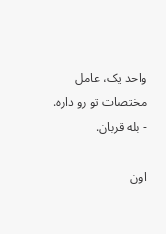واحد یک، عامل مختصات تو رو داره. - بله قربان.

اون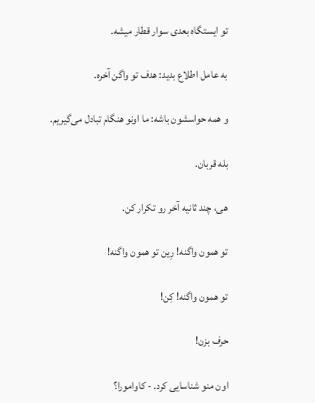تو ایستگاه بعدی سوار قطار میشه.

به عامل اطلاع بدید: هدف تو واگن آخره.

و همه حواسشون باشه: ما اونو هنگام تبادل می‌گیریم.

بله قربان.

هی، چند ثانیه آخر رو تکرار کن.

تو همون واگنه! رِین تو همون واگنه!

تو همون واگنه! کِن!

حرف بزن!

اون منو شناسایی کرد. - کاوامورا؟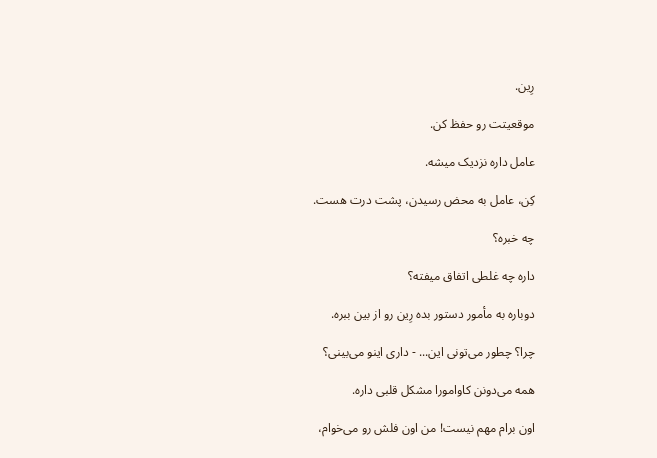رِین.

موقعیتت رو حفظ کن.

عامل داره نزدیک میشه.

کِن، عامل به محض رسیدن، پشت درت هست.

چه خبره؟

داره چه غلطی اتفاق میفته؟

دوباره به مأمور دستور بده رِین رو از بین ببره.

چرا؟ چطور می‌تونی این... - داری اینو می‌بینی؟

همه می‌دونن کاوامورا مشکل قلبی داره.

اون برام مهم نیست! من اون فلش رو می‌خوام،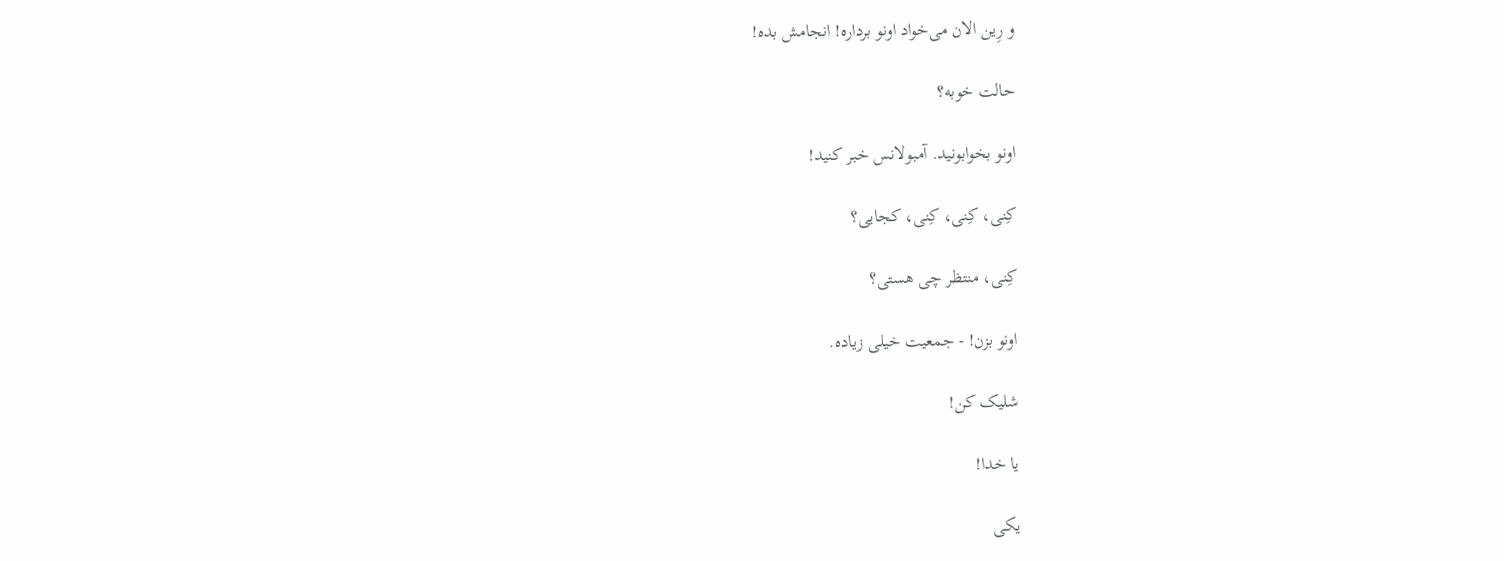و رِین الان می‌خواد اونو برداره! انجامش بده!

حالت خوبه؟

اونو بخوابونید. آمبولانس خبر کنید!

کِنی، کِنی، کِنی، کجایی؟

کِنی، منتظر چی هستی؟

اونو بزن! - جمعیت خیلی زیاده.

شلیک کن!

یا خدا!

یکی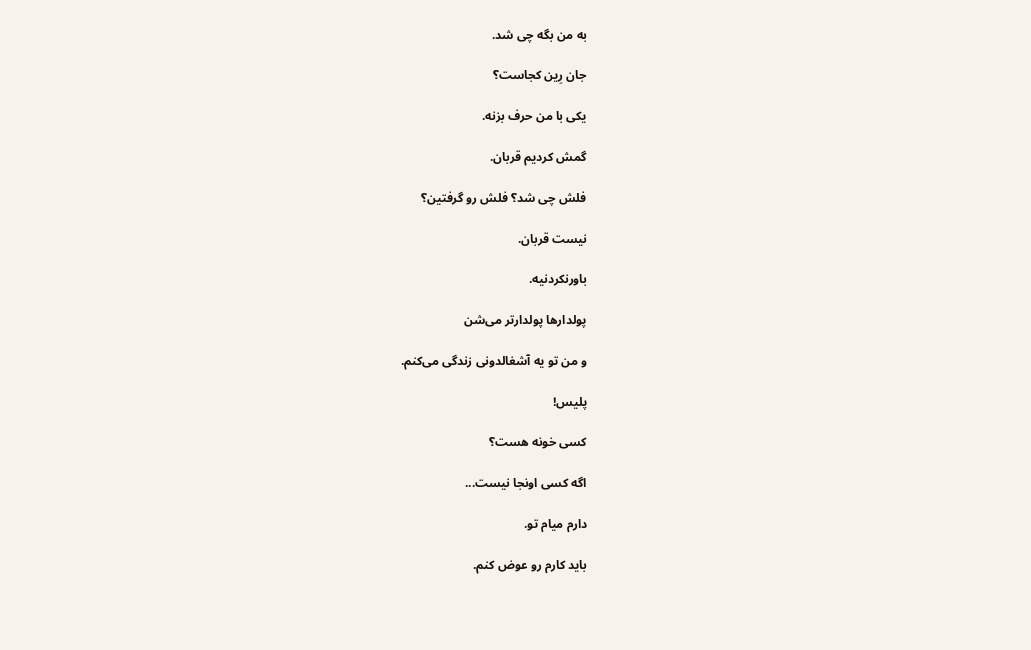به من بگه چی شد.

جان رِین کجاست؟

یکی با من حرف بزنه.

گمش کردیم قربان.

فلش چی شد؟ فلش رو گرفتین؟

نیست قربان.

باورنکردنیه.

پولدارها پولدارتر می‌شن

و من تو یه آشغالدونی زندگی می‌کنم.

پلیس!

کسی خونه هست؟

اگه کسی اونجا نیست...

دارم میام تو.

باید کارم رو عوض کنم.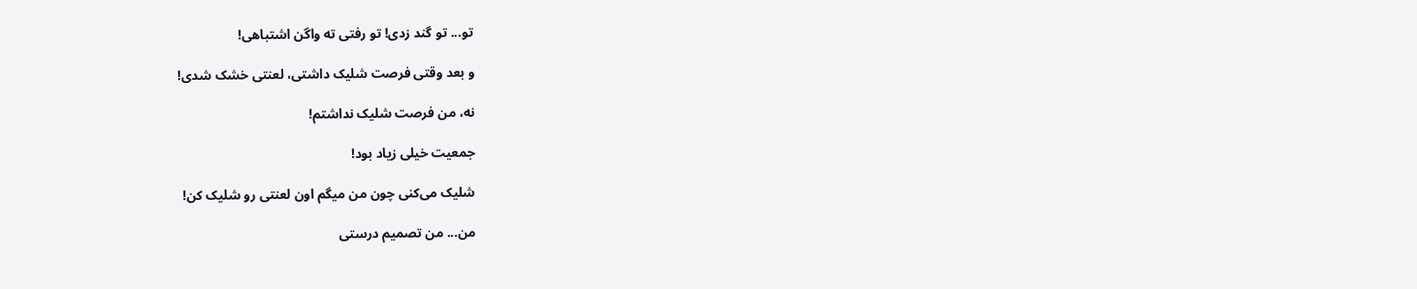تو... تو گند زدی! تو رفتی ته واگن اشتباهی!

و بعد وقتی فرصت شلیک داشتی، لعنتی خشک شدی!

نه، من فرصت شلیک نداشتم!

جمعیت خیلی زیاد بود!

شلیک می‌کنی چون من میگم اون لعنتی رو شلیک کن!

من... من تصمیم درستی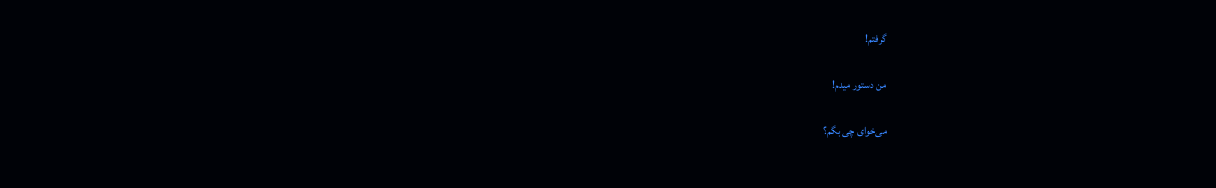گرفتم!

من دستور میدم!

می‌خوای چی بگم؟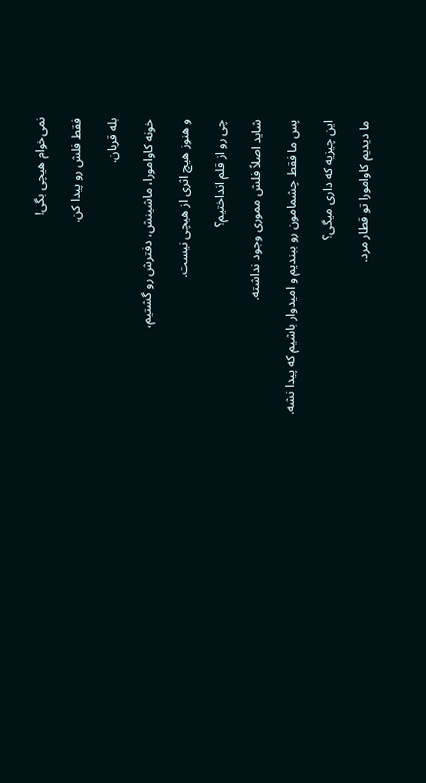نمی‌خوام هیچی بگی!

فقط فلش رو پیدا کن.

بله قربان.

خونه کاوامورا، ماشینش، دفترش رو گشتیم،

و هنوز هیچ اثری از هیچی نیست.

چی رو از قلم انداختیم؟

شاید اصلاً فلش مموری وجود نداشته.

پس ما فقط چشمامون رو ببندیم و امیدوار باشیم که پیدا نشه.

این چیزیه که داری میگی؟

ما دیدیم کاوامورا تو قطار مرد.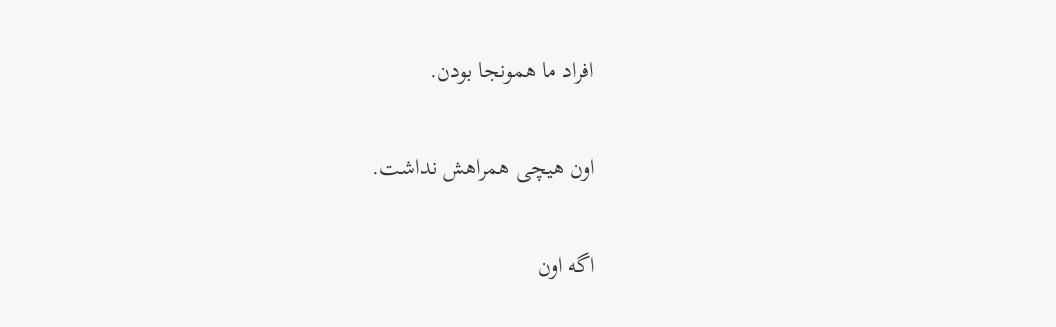افراد ما همونجا بودن.

اون هیچی همراهش نداشت.

اگه اون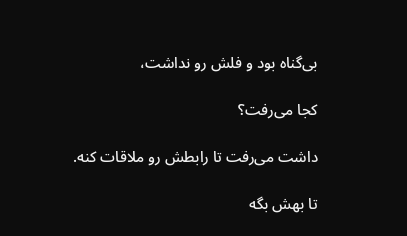بی‌گناه بود و فلش رو نداشت،

کجا می‌رفت؟

داشت می‌رفت تا رابطش رو ملاقات کنه.

تا بهش بگه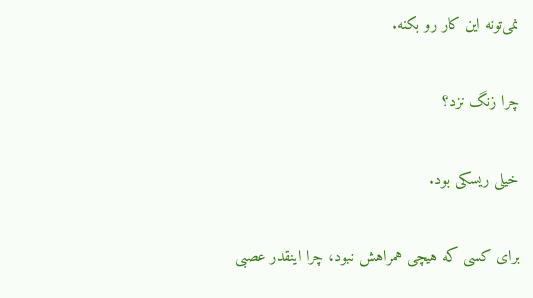نمی‌تونه این کار رو بکنه.

چرا زنگ نزد؟

خیلی ریسکی بود.

برای کسی که هیچی همراهش نبود، چرا اینقدر عصبی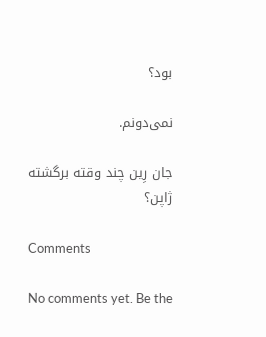بود؟

نمی‌دونم.

جان رِین چند وقته برگشته ژاپن؟

Comments

No comments yet. Be the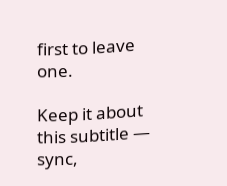first to leave one.

Keep it about this subtitle — sync,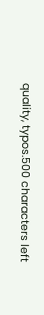quality, typos.500 characters left